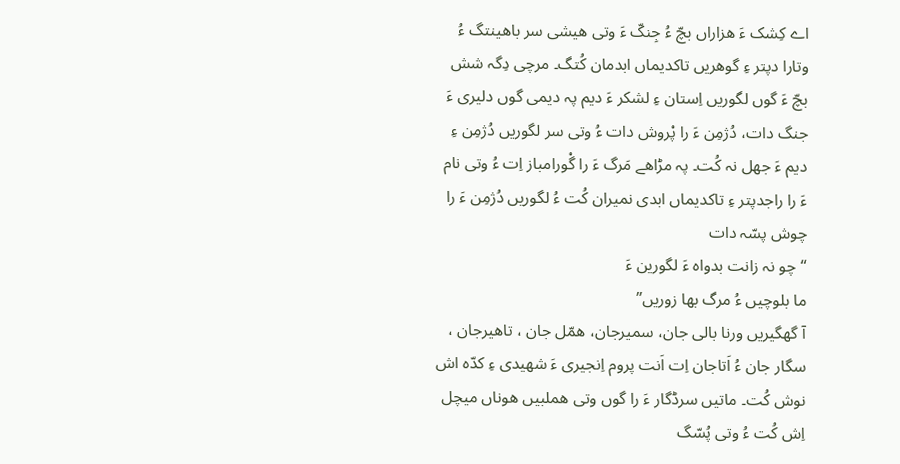اے کِشک ءَ ھزاراں بچّ ءُ جِنکّ ءَ وتی ھیشی سر باھینتگ ءُ وتارا دپتر ءِ گوھریں تاکدیماں ابدمان کُتگ۔ مرچی دِگہ شش بچّ ءَ گوں لگوریں اِستان ءِ لشکر ءَ دیم پہ دیمی گوں دلیری ءَ جنگ دات، دُژمِن ءَ را پْروش دات ءُ وتی سر لگوریں دُژمِن ءِ دیم ءَ جھل نہ کُت۔ پہ مڑاھے مَرگ ءَ را گْورامباز اِت ءُ وتی نام ءَ را راجدپتر ءِ تاکدیماں ابدی نمیران کُت ءُ لگوریں دُژمِن ءَ را چوش پسّہ دات
“چو نہ زانت بدواہ ءَ لگورین ءَ
ما بلوچیں ءُ مرگ بھا زوریں”
آ گھگیریں ورنا بالی جان، سمیرجان، ھمّل جان ، تاھیرجان ، سگار جان ءُ اَتاجان اِت اَنت پروم اِنجیری ءَ شھیدی ءِ کدّہ اش نوش کُت۔ ماتیں سرڈگار ءَ را گوں وتی ھملبیں ھوناں میچل اِش کُت ءُ وتی پُسّگ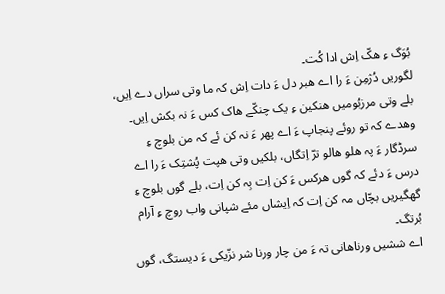بُوَگ ءِ ھکّ اِش ادا کُت۔
لگوریں دُژمِن ءَ را اے ھبر دل ءَ دات اِش کہ ما وتی سراں دے اِیں، بلے وتی مرزبُومیں ھنکین ءِ یک چنکّے ھاک کس ءَ نہ بکش اِیں۔
وھدے کہ تو روئے پنجاپ ءَ اے پھر ءَ نہ کن ئے کہ من بلوچ ءِ سرڈگار ءَ پہ ھلو ھالو ترّ اِتگاں، بلکیں وتی ھپت پُشتِک ءَ را اے درس ءَ دئے کہ گوں ھرکس ءَ کن اِت بِہ کن اِت، بلے گوں بلوچ ءِ گھگیریں بچّاں مہ کن اِت کہ اِیشاں مئے شپانی واب روچ ءِ آرام بُرتگ۔
اے ششیں ورناھانی تہ ءَ من چار ورنا شر نزّیکی ءَ دیستگ، گوں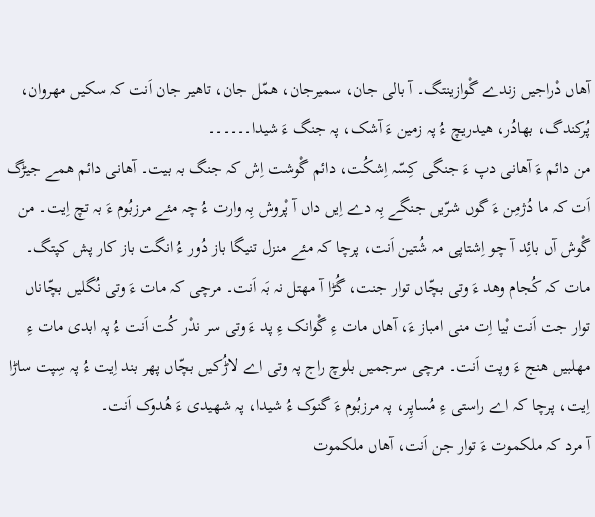آھاں دْراجیں زندے گْوازینتگ۔ آ بالی جان، سمیرجان، ھمّل جان، تاھیر جان اَنت کہ سکیں مھروان، پُرکندگ، بھادُر، ھیدریچ ءُ پہ زمین ءَ آشک، پہ جنگ ءَ شیدا۔۔۔۔۔۔
من دائم ءَ آھانی دپ ءَ جنگی کِسّہ اِشکُت، دائم گْوشت اِش کہ جنگ بہ بیت۔ آھانی دائم ھمے جیڑگ اَت کہ ما دُژمِن ءَ گوں شرّیں جنگے بِہ دے اِیں داں آ پْروش بِہ وارت ءُ چہ مئے مرزبُوم ءَ بہ تچ اِیت۔ من گْوش آں بائِد آ چو اِشتاپی مہ شُتین اَنت، پرچا کہ مئے منزل تنیگا باز دُور ءُ انگت باز کار پش کپتگ۔
مات کہ کُجام وھد ءَ وتی بچّاں توار جنت، گُڑا آ مھتل نہ بَہ اَنت۔ مرچی کہ مات ءَ وتی نُگلیں بچّاناں توار جت اَنت بْیا اِت منی امباز ءَ، آھاں مات ءِ گْوانک ءِ پد ءَ وتی سر ندْر کُت اَنت ءُ پہ ابدی مات ءِ مھلبیں ھنج ءَ وپت اَنت۔ مرچی سرجمیں بلوچ راج پہ وتی اے لاڑُکیں بچّاں پھر بند اِیت ءُ پہ سِپت ساڑا اِیت، پرچا کہ اے راستی ءِ مُساپِر، پہ مرزبُوم ءَ گنوک ءُ شیدا، پہ شھیدی ءَ ھُدوک اَنت۔
آ مرد کہ ملکموت ءَ توار جن اَنت، آھاں ملکموت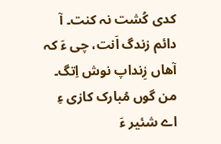کدی کُشت نہ کنت۔ آ دائم زندگ اَنت، چی ءَ کہ آھاں زِنداپ نوش اِتگ۔
من گوں مُبارک کازی ءِ اے شئیر ءَ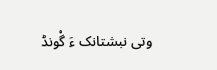وتی نبشتانک ءَ گْونڈ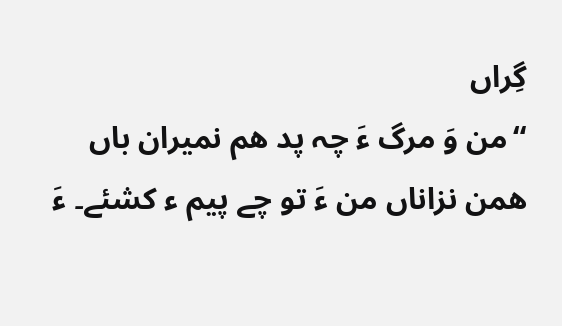گِراں
“من وَ مرگ ءَ چہ پد ھم نمیران باں
ھمن نزاناں من ءَ تو چے پیم ء کشئے۔ ءَ